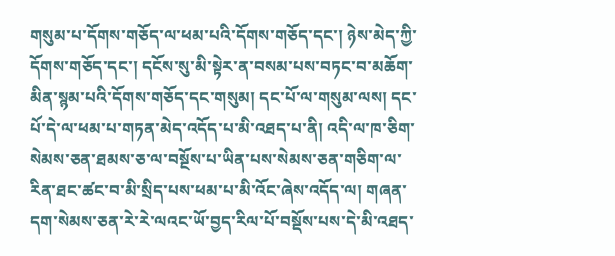གསུམ་པ་དོགས་གཅོད་ལ་ཕམ་པའི་དོགས་གཅོད་དང་། ཉེས་མེད་ཀྱི་དོགས་གཅོད་དང་། དངོས་སུ་མི་སྟེར་ན་བསམ་པས་བཏང་བ་མཆོག་མིན་སྙམ་པའི་དོགས་གཅོད་དང་གསུམ། དང་པོ་ལ་གསུམ་ལས། དང་པོ་དེ་ལ་ཕམ་པ་གཏན་མེད་འདོད་པ་མི་འཐད་པ་ནི། འདི་ལ་ཁ་ཅིག་སེམས་ཅན་ཐམས་ཅ་ལ་བསྔོས་པ་ཡིན་པས་སེམས་ཅན་གཅིག་ལ་རིན་ཐང་ཚང་བ་མི་སྲིད་པས་ཕམ་པ་མི་འོང་ཞེས་འདོད་ལ། གཞན་དག་སེམས་ཅན་རེ་རེ་ལའང་ཡོ་བྱད་རིལ་པོ་བསྡོས་པས་དེ་མི་འཐད་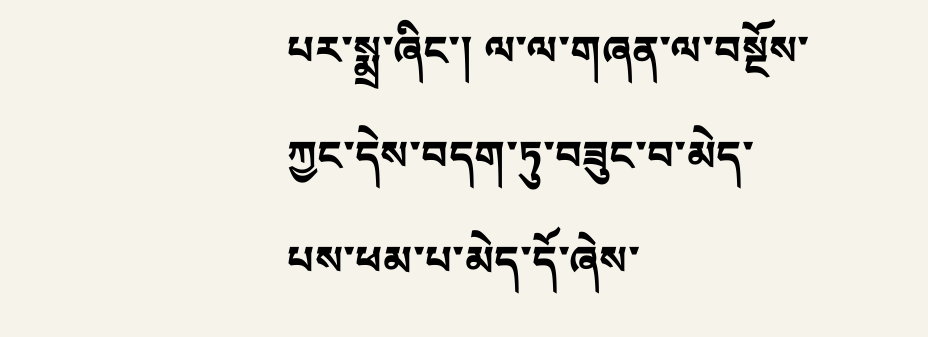པར་སྨྲ་ཞིང་། ལ་ལ་གཞན་ལ་བསྔོས་ཀྱང་དེས་བདག་ཏུ་བཟུང་བ་མེད་པས་ཕམ་པ་མེད་དོ་ཞེས་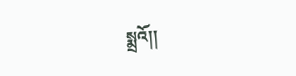སྨྲའོ།།